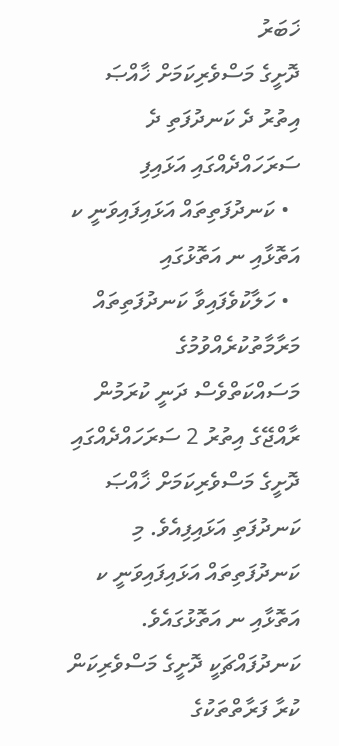ޚަބަރު
ދޮށީގެ މަސްވެރިކަމަށް ޚާއްޞަ އިތުރު ދެ ކަނދުފަތި ދެ ސަރަހައްދެއްގައި އަޅައިފި
  • ކަނދުފަތިތައް އަޅައިފައިވަނީ ކ އަތޮޅާއި ނ އަތޮޅުގައި
  • ހަލާކުވެފައިވާ ކަނދުފަތިތައް މަރާމާތުކުރެއްވުމުގެ މަސައްކަތްވެސް ދަނީ ކުރަމުން
ރާއްޖޭގެ އިތުރު 2 ސަރަހައްދެއްގައި ދޮށީގެ މަސްވެރިކަމަށް ޚާއްޞަ ކަނދުފަތި އަޅައިފިއެވެ. މި ކަނދުފަތިތައް އަޅައިފައިވަނީ ކ އަތޮޅާއި ނ އަތޮޅުގައެވެ.
ކަނދުފައްޗަކީ ދޮށީގެ މަސްވެރިކަން ކުރާ ފަރާތްތަކުގެ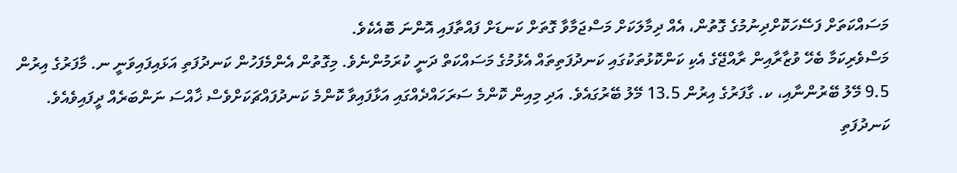މަސައްކަތަށް ފަސޭހަކޮށްދިނުމުގެ ގޮތުން، އެއް ދިމާލަކަށް މަސްޖަމާވާ ގޮތަށް ކަނޑަށް ފައްތާފައި އޮންނަ ބޮއެކެވެ.
މަސްވެރިކަމާ ބެހޭ ވުޒާރާއިން ރާއްޖޭގެ އެކި ކަންކޮޅުތަކުގައި ކަނދުފަތިތައް އެޅުމުގެ މަސައްކަތް ދަނީ ކުރަމުންނެވެ. މިގޮތުން އެންމެފަހުން ކަނދުފަތި އަޅައިފައިވަނީ ނ. މާފަރުގެ އިރުން 9.5 މޭލު ބޭރުންނާއި، ކ. ގާފަރުގެ އިރުން 13.5 މޭލު ބޭރުގައެވެ. އަދި މިއިން ކޮންމެ ސަރަހައްދެއްގައި އަޅާފައިވާ ކޮންމެ ކަނދުފައްޗަކަށްވެސް ޚާއްސަ ނަންބަރެއް ދީފައިވެއެވެ.
ކަނދުފަތި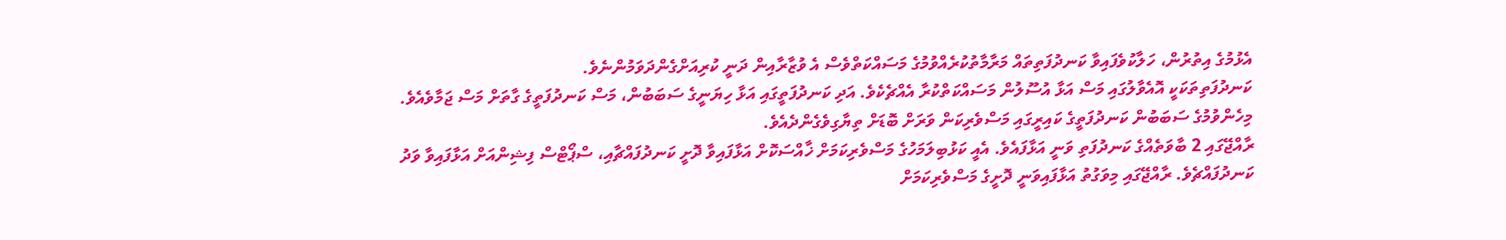އެޅުމުގެ އިތުރުން، ހަލާކުވެފައިވާ ކަނދުފަތިތައް މަރާމާތުކުރެއްވުމުގެ މަސައްކަތްވެސް އެ ވުޒާރާއިން ދަނީ ކުރިއަށްގެންދަވަމުންނެވެ.
ކަނދުފަތިތަކަކީ އޮއެވާލުގައި މަސް އަޅާ އުސޫލުން މަސައްކަތްކުރާ އެއްޗެކެވެ. އަދި ކަނދުފަތީގައި އަޅާ ހިޔަނީގެ ސަބަބުން، މަސް ކަނދުފަތީގެ ގާތަށް މަސް ޖަމާވެއެވެ. މިހެންވުމުގެ ސަބަބުން ކަނދުފަތީގެ ކައިރީގައި މަސްވެރިކަން ވަރަށް ބޮޑަށް ތިޔާގިވެގެންދެއެވެ.
ރާއްޖޭގައި 2 ބާވަތެއްގެ ކަނދުފަތި ވަނީ އަޅާފައެވެ. އެއީ ކަޅުބިލަމަހުގެ މަސްވެރިކަމަށް ޚާއްސަކޮށް އަޅާފައިވާ ދޮށީ ކަނދުފައްޗާއި، ސްޕޯޓްސް ފިޝިންއަށް އަޅާފައިވާ ވަދު ކަނދުފައްޗެވެ. ރާއްޖޭގައި މިވަގުތު އަޅާފައިވަނީ ދޮށީގެ މަސްވެރިކަމަށް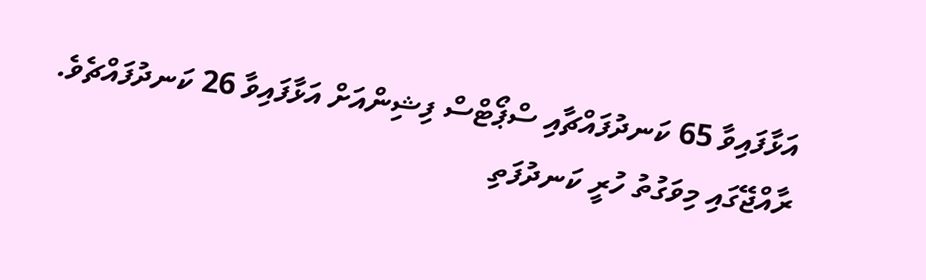އަޅާފައިވާ 65 ކަނދުފައްޗާއި ސްޕޯޓްސް ފިޝިންއަށް އަޅާފައިވާ 26 ކަނދުފައްޗެވެ.
ރާއްޖޭގައި މިވަގުތު ހުރީ ކަނދުފަތި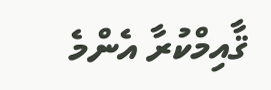ޤާއިމްކުރާ އެންމެ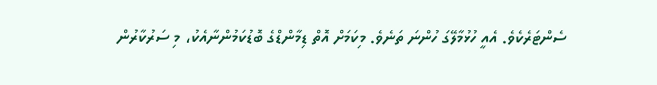ސެންޓަރެކެވެ. އެއީ ހުޅުމާލޭގަ ހުންނަ ތަނެވެ. މިކަމަށް އޮތް ޑިމާންޑްގެ ބޮޑުކަމުންނާއެކު، މި ސަރުކާރުން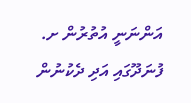އަންނަނީ އުތުރުން ށ. ފުނަދޫގައި އަދި ދެކުނުން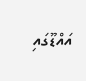އައްޑޫގައި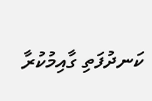ކަނދުފަތި ގާއިމުކުރާ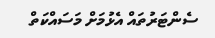ސެންޓަރުތައް އެޅުމަށް މަސައްކަތް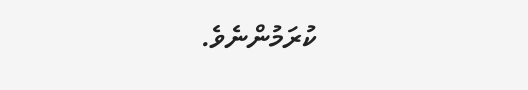ކުރަމުންނެވެ.